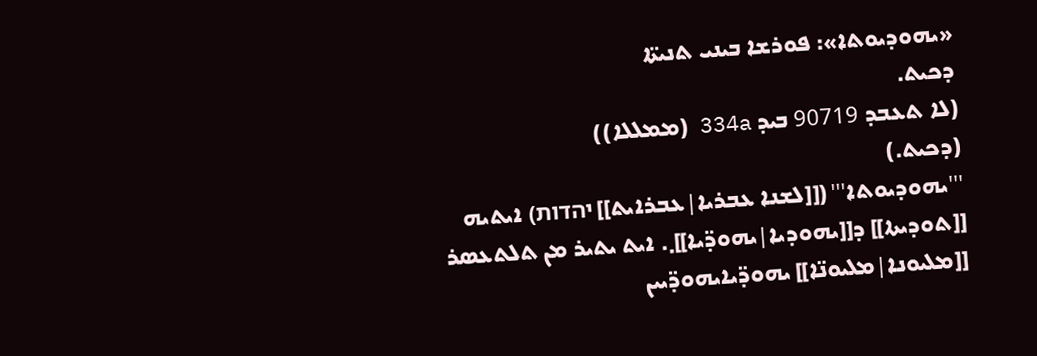«ܝܗܘܕܝܘܬܐ»: ܦܘܪܫܐ ܒܝܢܝ ܬܢܝܬ̈ܐ
ܕܟܝܬ.
(ܠܐ ܬܥܒܕ 90719 ܒܝܕ 334a (ܡܡܠܠܐ))
(ܕܟܝܬ.)
'''ܝܗܘܕܝܘܬܐ''' ([[ܠܫܢܐ ܥܒܪܝܐ|ܥܒܪܐܝܬ]] יהדות) ܐܝܬܝܗ [[ܬܘܕܝܬܐ]] ܕ[[ܝܗܘܕܝܐ|ܝܗܘܕ̈ܝܐ]]܂. ܐܝܬ ܝܬܝܪ ܡܢ ܬܠܬܥܣܪ [[ܡܠܝܘܢܐ|ܡܠܝܘܢ̈ܐ]] ܝܗܘܕ̈ܝܐܝܗܘܕ̈ܝܝܢ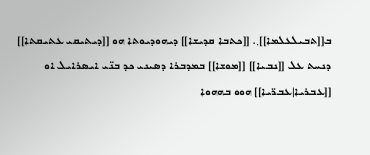ܒ[[ܬܒܝܠܥܠܡܐ]]܂. [[ܟܬܒܐ ܩܕܝܫܐ]] ܕܝܗܘܕܝܘܬܐ ܗܘ [[ܕܝܬܝܩܝ ܥܬܝܩܬܐ]] ܕܢܚܬ ܥܠ [[ܢܒܝܐ]] [[ܡܘܫܐ]] ܒܡܕܒܪܐ ܕܣܝܢܝ ܟܕ ܒܢ̈ܝ ܐܝܣܪܐܝܠ ܐܘ [[ܥܒܪܝܐ|ܥܒܪ̈ܝܐ]] ܗܘܘ ܒܗܗܘܐ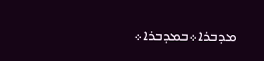ܡܕܒܪܐ܀ܒܡܕܒܪܐ܀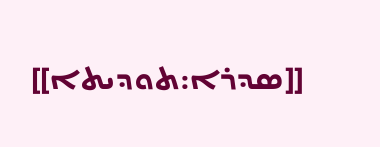[[ܣܕܪܐ:ܬܘܕܝܬܐ]]